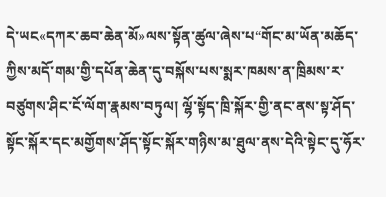དེ་ཡང«དཀར་ཆབ་ཆེན་མོ»ལས་སྟོན་ཚུལ་ཞེས་པ“གོང་མ་ཡོན་མཆོད་ཀྱིས་མདོ་གམ་གྱི་དཔོན་ཆེན་དུ་བསྐོས་པས་སྨར་ཁམས་ན་ཁྲིམས་ར་བཙུགས་ཤིང་ངོ་ལོག་རྣམས་བཏུལ། ལྷོ་སྟོད་ཁྲི་སྐོར་གྱི་ནང་ནས་སྟ་ཤོད་སྟོང་སྐོར་དང་མགྱོགས་ཤོད་སྟོང་སྐོར་གཉིས་མ་ཐུལ་ནས་དེའི་སྟེང་དུ་ཧོར་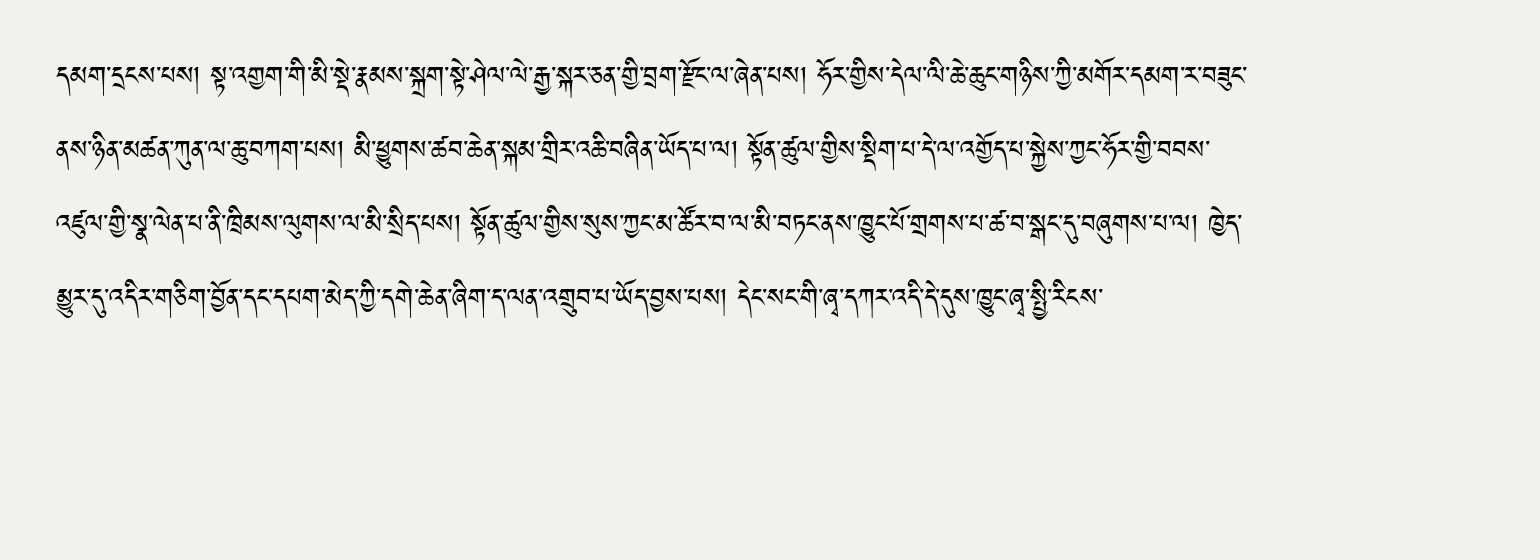དམག་དྲངས་པས། སྟ་འགྱག་གི་མི་སྡེ་རྣམས་སྐྲག་སྟེ་ཤེལ་ལེ་རྒྱ་སྐར་ཅན་གྱི་བྲག་རྫོང་ལ་ཞེན་པས། ཧོར་གྱིས་དེལ་ལི་ཆེ་ཆུང་གཉིས་ཀྱི་མགོར་དམག་ར་བཟུང་ནས་ཉིན་མཚན་ཀུན་ལ་ཆུ་བཀག་པས། མི་ཕྱུགས་ཚབ་ཆེན་སྐམ་གྲིར་འཆི་བཞིན་ཡོད་པ་ལ། སྟོན་ཚུལ་གྱིས་སྡིག་པ་དེ་ལ་འགྱོད་པ་སྐྱེས་ཀྱང་ཧོར་གྱི་བབས་འཛུལ་གྱི་སྣ་ལེན་པ་ནི་ཁྲིམས་ལུགས་ལ་མི་སྲིད་པས། སྟོན་ཚུལ་གྱིས་སུས་ཀྱང་མ་ཚོར་བ་ལ་མི་བཏང་ནས་ཁྱུང་པོ་གྲགས་པ་ཚ་བ་སྒང་དུ་བཞུགས་པ་ལ། ཁྱེད་མྱུར་དུ་འདིར་གཅིག་བྱོན་དང་དཔག་མེད་ཀྱི་དགེ་ཆེན་ཞིག་ད་ལན་འགྲུབ་པ་ཡོད་བྱས་པས། དེང་སང་གི་ཞྭ་དཀར་འདི་དེ་དུས་ཁྱུང་ཞྭ་སྤྱི་རིངས་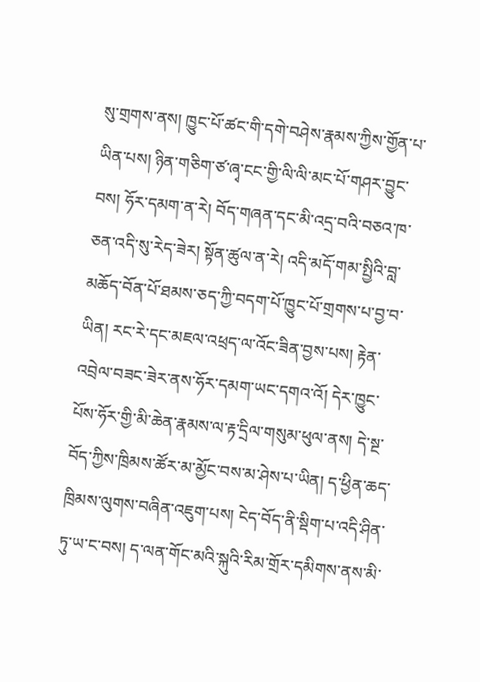སུ་གྲགས་ནས། ཁྱུང་པོ་ཚང་གི་དགེ་བཤེས་རྣམས་ཀྱིས་གྱོན་པ་ཡིན་པས། ཉིན་གཅིག་ཙ་ཞྭ་ངང་གྱི་ལི་ལི་མང་པོ་གཤར་བྱུང་བས། ཧོར་དམག་ན་རེ། བོད་གཞན་དང་མི་འདྲ་བའི་བཅའ་ཁ་ཅན་འདི་སུ་རེད་ཟེར། སྟོན་ཚུལ་ན་རེ། འདི་མདོ་གམ་སྤྱིའི་བླ་མཆོད་བོན་པོ་ཐམས་ཅད་ཀྱི་བདག་པོ་ཁྱུང་པོ་གྲགས་པ་བྱ་བ་ཡིན། རང་རེ་དང་མཇལ་འཕྲད་ལ་འོང་ཟིན་བྱས་པས། རྟེན་འབྲེལ་བཟང་ཟེར་ནས་ཧོར་དམག་ཡང་དགའ་འོ། དེར་ཁྱུང་པོས་ཧོར་གྱི་མི་ཆེན་རྣམས་ལ་རྟ་དྲིལ་གསུམ་ཕུལ་ནས། དེ་སྔ་བོད་ཀྱིས་ཁྲིམས་ཚོར་མ་མྱོང་བས་མ་ཤེས་པ་ཡིན། ད་ཕྱིན་ཆད་ཁྲིམས་ལུགས་བཞིན་འཇུག་པས། ངེད་བོད་ནི་སྡིག་པ་འདི་ཤིན་ཏུ་ཡ་ང་བས། ད་ལན་གོང་མའི་སྐུའི་རིམ་གྲོར་དམིགས་ནས་མི་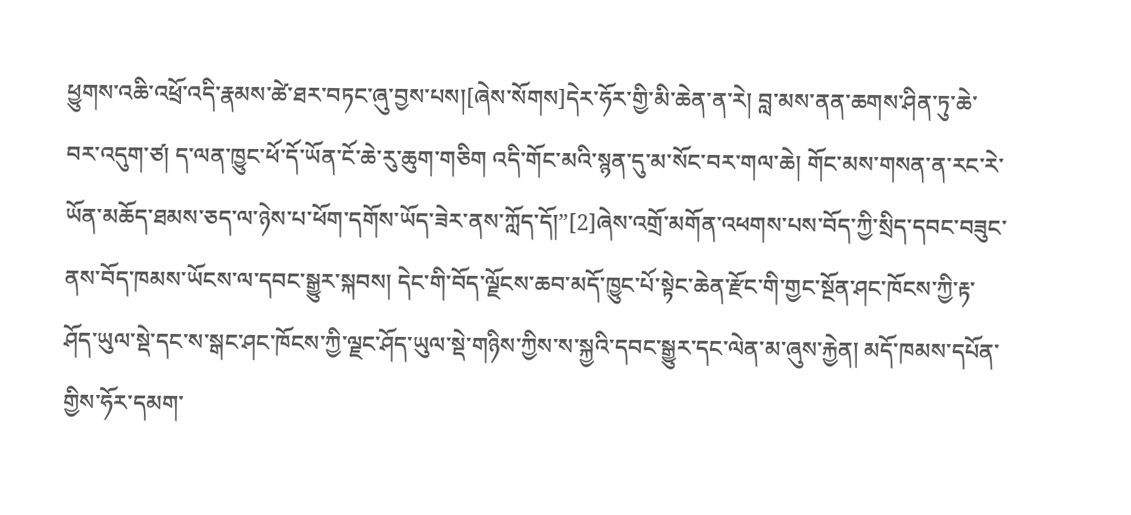ཕྱུགས་འཆི་འཕྲོ་འདི་རྣམས་ཚེ་ཐར་བཏང་ཞུ་བྱས་པས།[ཞེས་སོགས]དེར་ཧོར་གྱི་མི་ཆེན་ན་རེ། བླ་མས་ནན་ཆགས་ཤིན་ཏུ་ཆེ་བར་འདུག་ཙ། ད་ལན་ཁྱུང་ཕོ་དོ་ཡོན་ངོ་ཆེ་རུ་ཆུག་གཅིག འདི་གོང་མའི་སྙན་དུ་མ་སོང་བར་གལ་ཆེ། གོང་མས་གསན་ན་རང་རེ་ཡོན་མཆོད་ཐམས་ཅད་ལ་ཉེས་པ་ཕོག་དགོས་ཡོད་ཟེར་ནས་ཀློད་དོ།”[2]ཞེས་འགྲོ་མགོན་འཕགས་པས་བོད་ཀྱི་སྲིད་དབང་བཟུང་ནས་བོད་ཁམས་ཡོངས་ལ་དབང་སྒྱུར་སྐབས། དེང་གི་བོད་ལྗོངས་ཆབ་མདོ་ཁྱུང་པོ་སྟེང་ཆེན་རྫོང་གི་གྱང་སྔོན་ཤང་ཁོངས་ཀྱི་རྟ་ཤོད་ཡུལ་སྡེ་དང་ས་སྒང་ཤང་ཁོངས་ཀྱི་ལྗང་ཤོད་ཡུལ་སྡེ་གཉིས་ཀྱིས་ས་སྐྱའི་དབང་སྒྱུར་དང་ལེན་མ་ཞུས་རྐྱེན། མདོ་ཁམས་དཔོན་གྱིས་ཧོར་དམག་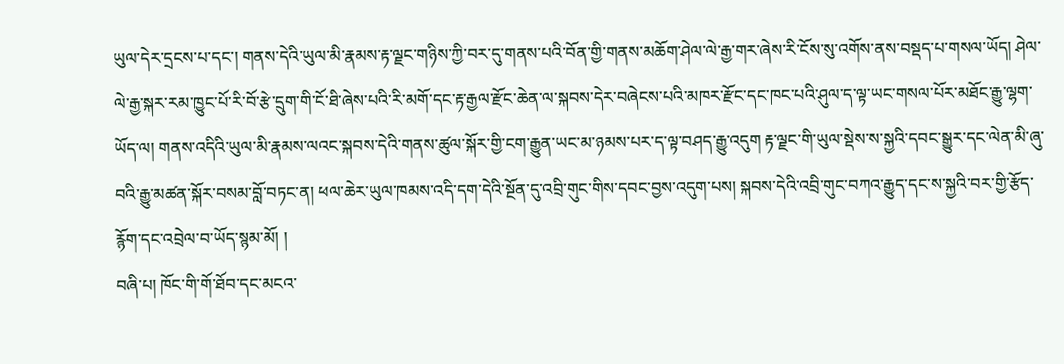ཡུལ་དེར་དྲངས་པ་དང་། གནས་དེའི་ཡུལ་མི་རྣམས་རྟ་ལྗང་གཉིས་ཀྱི་བར་དུ་གནས་པའི་བོན་གྱི་གནས་མཆོག་ཤེལ་ལེ་རྒྱ་གར་ཞེས་རི་ངོས་སུ་འགོས་ནས་བསྡད་པ་གསལ་ཡོད། ཤེལ་ལེ་རྒྱ་སྐར་རམ་ཁྱུང་པོ་རི་བོ་རྩེ་དྲུག་གི་ངོ་ཐི་ཞེས་པའི་རི་མགོ་དང་རྟ་རྒྱལ་རྫོང་ཆེན་ལ་སྐབས་དེར་བཞེངས་པའི་མཁར་རྫོང་དང་ཁང་པའི་ཤུལ་ད་ལྟ་ཡང་གསལ་པོར་མཐོང་རྒྱུ་ལྷག་ཡོད་ལ། གནས་འདིའི་ཡུལ་མི་རྣམས་ལའང་སྐབས་དེའི་གནས་ཚུལ་སྐོར་གྱི་ངག་རྒྱུན་ཡང་མ་ཉམས་པར་ད་ལྟ་བཤད་རྒྱུ་འདུག རྟ་ལྗང་གི་ཡུལ་སྡེས་ས་སྐྱའི་དབང་སྒྱུར་དང་ལེན་མི་ཞུ་བའི་རྒྱུ་མཚན་སྐོར་བསམ་བློ་བཏང་ན། ཕལ་ཆེར་ཡུལ་ཁམས་འདི་དག་དེའི་སྔོན་དུ་འབྲི་གུང་གིས་དབང་བྱས་འདུག་པས། སྐབས་དེའི་འབྲི་གུང་བཀའ་རྒྱུད་དང་ས་སྐྱའི་བར་གྱི་རྩོད་རྙོག་དང་འབྲེལ་བ་ཡོད་སྙམ་མོ། །
བཞི་པ། ཁོང་གི་གོ་ཐོབ་དང་མངའ་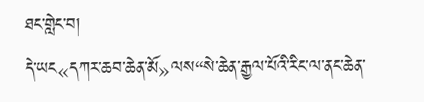ཐང་གླེང་བ།
དེ་ཡང«དཀར་ཆབ་ཆེན་མོ»ལས“སེ་ཆེན་རྒྱལ་པོའི་རིང་ལ་ནང་ཆེན་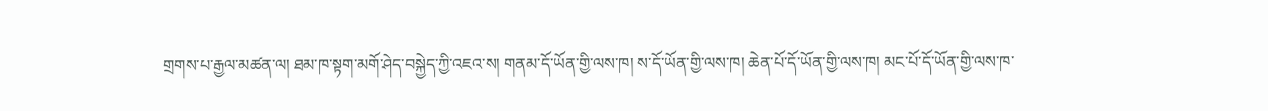གྲགས་པ་རྒྱལ་མཚན་ལ། ཐམ་ཁ་སྟག་མགོ་ཤེད་བསྐྱེད་ཀྱི་འཇའ་ས། གནམ་དོ་ཡོན་གྱི་ལས་ཁ། ས་དོ་ཡོན་གྱི་ལས་ཁ། ཆེན་པོ་དོ་ཡོན་གྱི་ལས་ཁ། མང་པོ་དོ་ཡོན་གྱི་ལས་ཁ་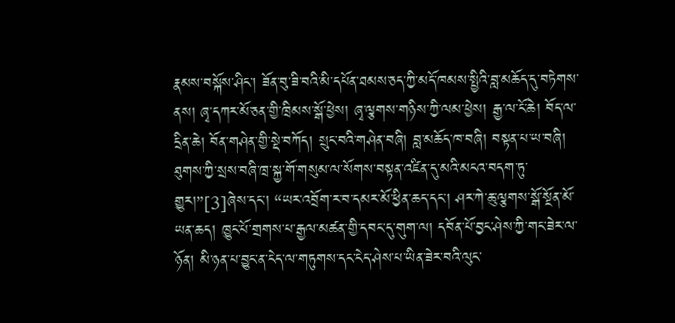རྣམས་བསྐོས་ཤིང་། ཟོན་བུ་ཟི་བའི་མི་དཔོན་ཐམས་ཅད་ཀྱི་མདོ་ཁམས་སྤྱིའི་བླ་མཆོད་དུ་བཏེགས་ནས། ཞྭ་དཀར་མོ་ཅན་གྱི་ཁྲིམས་སྒོ་ཕྱེས། ཞྭ་ལྕགས་གཉིས་ཀྱི་ལམ་ཕྱེས། རྒྱ་ལ་ངོ་ཆེ། བོད་ལ་དྲིན་ཆེ། བོན་གཤེན་གྱི་སྡེ་བཀོད། སྲུང་བའི་གཤེན་བཞི། བླ་མཆོད་ཁ་བཞི། བསྟན་པ་ཡ་བཞི། ཐུགས་ཀྱི་སྲས་བཞི་ཁྲ་སྐྱ་གོ་གསུམ་ལ་སོགས་བསྟན་འཛིན་དུ་མའི་མངའ་བདག་ཏུ་གྱུར།”[3]ཞེས་དང་། “ཡར་འབྲོག་ར་བ་དམར་མོ་ཕྱིན་ཆད་དང་། ཤར་ཀེ་ཆུ་ལྕགས་སྒོ་སྔོན་མོ་ཡན་ཆད། ཁྱུང་པོ་གྲགས་པ་རྒྱལ་མཚན་གྱི་དབང་དུ་གུག་ལ། དབོན་པོ་བྱང་ཤེས་ཀྱི་གང་ཟེར་ལ་ཉོན། མི་ཉན་པ་བྱུང་ན་ངེད་ལ་གཏུགས་དང་ངེད་ཤེས་པ་ཡིན་ཟེར་བའི་ལུང་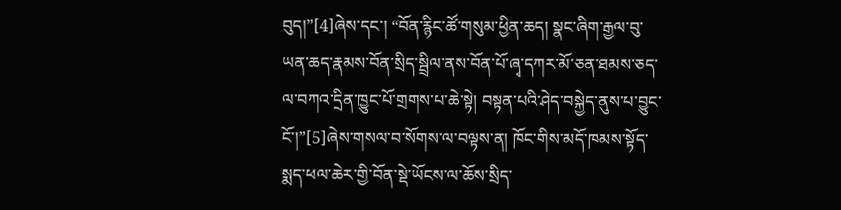བུད།”[4]ཞེས་དང་། “བོན་རྙིང་ཚོ་གསུམ་ཕྱིན་ཆད། སྣང་ཞིག་རྒྱལ་བུ་ཡན་ཆད་རྣམས་བོན་སྲིད་སྦྲིལ་ནས་བོན་པོ་ཞྭ་དཀར་མོ་ཅན་ཐམས་ཅད་ལ་བཀའ་དྲིན་ཁྱུང་པོ་གྲགས་པ་ཆེ་སྟེ། བསྟན་པའི་ཤེད་བསྐྱེད་ནུས་པ་བྱུང་ངོ་།”[5]ཞེས་གསལ་བ་སོགས་ལ་བལྟས་ན། ཁོང་གིས་མདོ་ཁམས་སྟོད་སྨད་ཕལ་ཆེར་གྱི་བོན་སྡེ་ཡོངས་ལ་ཆོས་སྲིད་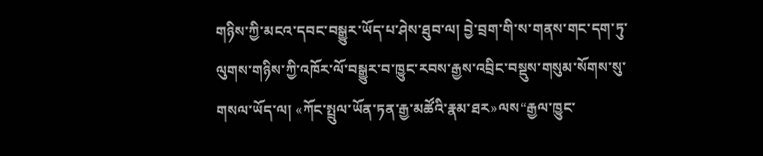གཉིས་ཀྱི་མངའ་དབང་བསྒྱུར་ཡོད་པ་ཤེས་ཐུབ་ལ། བྱེ་བྲག་གི་ས་གནས་གང་དག་ཏུ་ལུགས་གཉིས་ཀྱི་འཁོར་ལོ་བསྒྱུར་བ་ཁྱུང་རབས་རྒྱས་འབྲིང་བསྡུས་གསུམ་སོགས་སུ་གསལ་ཡོད་ལ། «ཀོང་སྤྲུལ་ཡོན་ཏན་རྒྱ་མཚོའི་རྣམ་ཐར»ལས“རྒྱལ་ཁྱུང་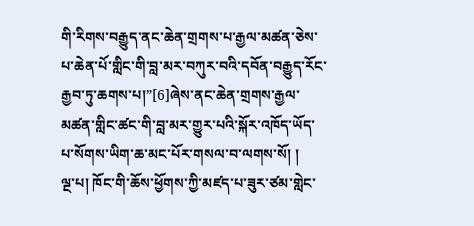གི་རིགས་བརྒྱུད་ནང་ཆེན་གྲགས་པ་རྒྱལ་མཚན་ཅེས་པ་ཆེན་པོ་གླིང་གི་བླ་མར་བཀུར་བའི་དབོན་བརྒྱུད་རོང་རྒྱབ་ཏུ་ཆགས་པ།”[6]ཞེས་ནང་ཆེན་གྲགས་རྒྱལ་མཚན་གླིང་ཚང་གི་བླ་མར་གྱུར་པའི་སྐོར་འཁོད་ཡོད་པ་སོགས་ཡིག་ཆ་མང་པོར་གསལ་བ་ལགས་སོ། །
ལྔ་པ། ཁོང་གི་ཆོས་ཕྱོགས་ཀྱི་མཛད་པ་ཟུར་ཙམ་གླེང་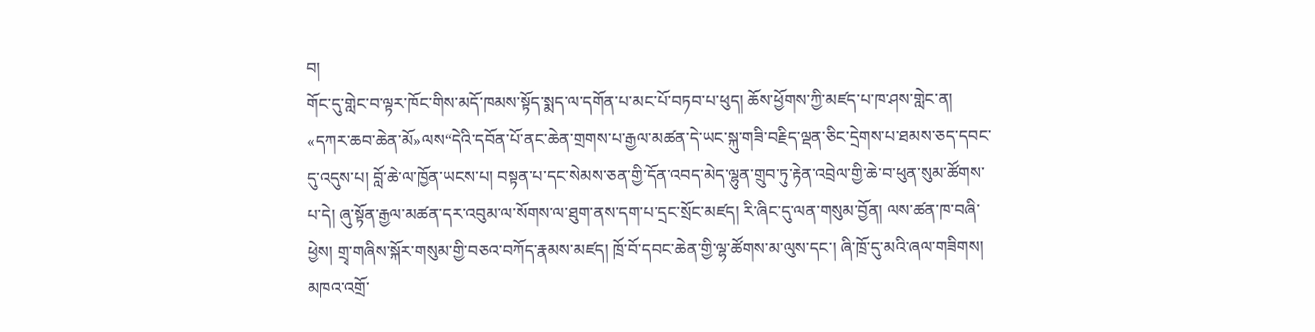བ།
གོང་དུ་གླེང་བ་ལྟར་ཁོང་གིས་མདོ་ཁམས་སྟོད་སྨད་ལ་དགོན་པ་མང་པོ་བཏབ་པ་ཕུད། ཆོས་ཕྱོགས་ཀྱི་མཛད་པ་ཁ་ཤས་གླེང་ན། «དཀར་ཆབ་ཆེན་མོ»ལས“དེའི་དབོན་པོ་ནང་ཆེན་གྲགས་པ་རྒྱལ་མཚན་དེ་ཡང་སྐུ་གཟི་བརྗིད་ལྡན་ཅིང་དྲེགས་པ་ཐམས་ཅད་དབང་དུ་འདུས་པ། བློ་ཆེ་ལ་ཁྱོན་ཡངས་པ། བསྟན་པ་དང་སེམས་ཅན་གྱི་དོན་འབད་མེད་ལྷུན་གྲུབ་ཏུ་རྟེན་འབྲེལ་གྱི་ཆེ་བ་ཕུན་སུམ་ཚོགས་པ་དེ། ཞུ་སྟོན་རྒྱལ་མཚན་དར་འབུམ་ལ་སོགས་ལ་ཐུག་ནས་དག་པ་དྲང་སྲོང་མཛད། རི་ཞིང་དུ་ལན་གསུམ་བྱོན། ལས་ཚན་ཁ་བཞི་ཕྱེས། གྲྭ་གཞིས་སྐོར་གསུམ་གྱི་བཅའ་བཀོད་རྣམས་མཛད། ཁྲོ་བོ་དབང་ཆེན་གྱི་ལྷ་ཚོགས་མ་ལུས་དང་། ཞི་ཁྲོ་དུ་མའི་ཞལ་གཟིགས། མཁའ་འགྲོ་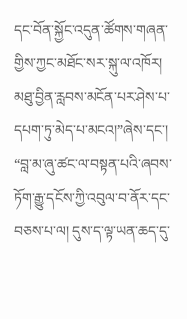དང་བོན་སྐྱོང་འདུན་ཚོགས་གཞན་གྱིས་ཀྱང་མཐོང་སར་སྐུ་ལ་འཁོར། མཐུ་བྱིན་རླབས་མངོན་པར་ཤེས་པ་དཔག་ཏུ་མེད་པ་མངའ།”ཞེས་དང་། “བླ་མ་ཞུ་ཚང་ལ་བསྟན་པའི་ཞབས་ཏོག་རྒྱུ་དངོས་ཀྱི་འབུལ་བ་ནོར་དང་བཅས་པ་ལ། དུས་ད་ལྟ་ཡན་ཆད་དུ་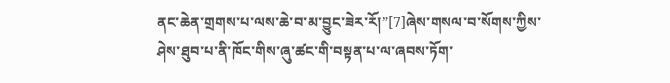ནང་ཆེན་གྲགས་པ་ལས་ཆེ་བ་མ་བྱུང་ཟེར་རོ།”[7]ཞེས་གསལ་བ་སོགས་ཀྱིས་ཤེས་ཐུབ་པ་ནི་ཁོང་གིས་ཞུ་ཚང་གི་བསྟན་པ་ལ་ཞབས་ཏོག་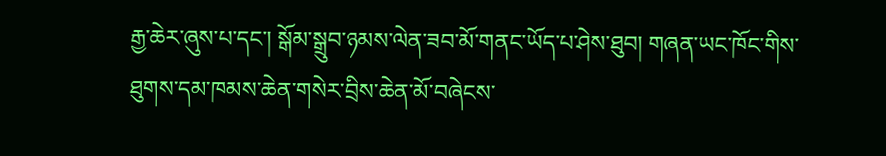རྒྱ་ཆེར་ཞུས་པ་དང་། སྒོམ་སྒྲུབ་ཉམས་ལེན་ཟབ་མོ་གནང་ཡོད་པ་ཤེས་ཐུབ། གཞན་ཡང་ཁོང་གིས་ཐུགས་དམ་ཁམས་ཆེན་གསེར་བྲིས་ཆེན་མོ་བཞེངས་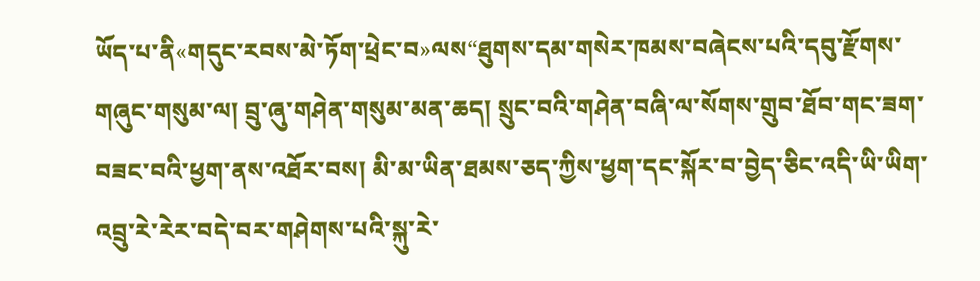ཡོད་པ་ནི«གདུང་རབས་མེ་ཏོག་ཕྲེང་བ»ལས“ཐུགས་དམ་གསེར་ཁམས་བཞེངས་པའི་དབུ་རྫོགས་གཞུང་གསུམ་ལ། བྲུ་ཞུ་གཤེན་གསུམ་མན་ཆད། སྲུང་བའི་གཤེན་བཞི་ལ་སོགས་གྲུབ་ཐོབ་གང་ཟག་བཟང་བའི་ཕྱག་ནས་འཐོར་བས། མི་མ་ཡིན་ཐམས་ཅད་ཀྱིས་ཕྱག་དང་སྐོར་བ་བྱེད་ཅིང་འདི་ཡི་ཡིག་འབྲུ་རེ་རེར་བདེ་བར་གཤེགས་པའི་སྐུ་རེ་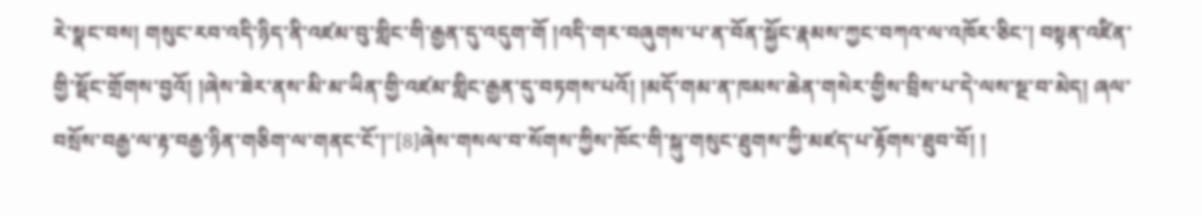རེ་སྣང་བས། གསུང་རབ་འདི་ཉིད་ནི་འཛམ་བུ་གླིང་གི་རྒྱན་དུ་འདུག་གོ །འདི་གར་བཞུགས་པ་ན་བོན་སྐྱོང་རྣམས་ཀྱང་བཀའ་ལ་འཁོར་ཅིང་། བསྟན་འཛིན་གྱི་སྡོང་གྲོགས་བྱའོ། །ཞེས་ཟེར་ནས་མི་མ་ཡིན་གྱི་འཛམ་གླིང་རྒྱན་དུ་བཏགས་པའོ། །མདོ་གམ་ན་ཁམས་ཆེན་གསེར་གྱིས་བྲིས་པ་དེ་ལས་སྔ་བ་མེད། ཞལ་བསྲོས་བརྒྱ་ལ་རྟ་བརྒྱ་ཉིན་གཅིག་ལ་གནང་ངོ་།”[8]ཞེས་གསལ་བ་སོགས་ཀྱིས་ཁོང་གི་སྐུ་གསུང་ཐུགས་ཀྱི་མཛད་པ་རྟོགས་ཐུབ་བོ། །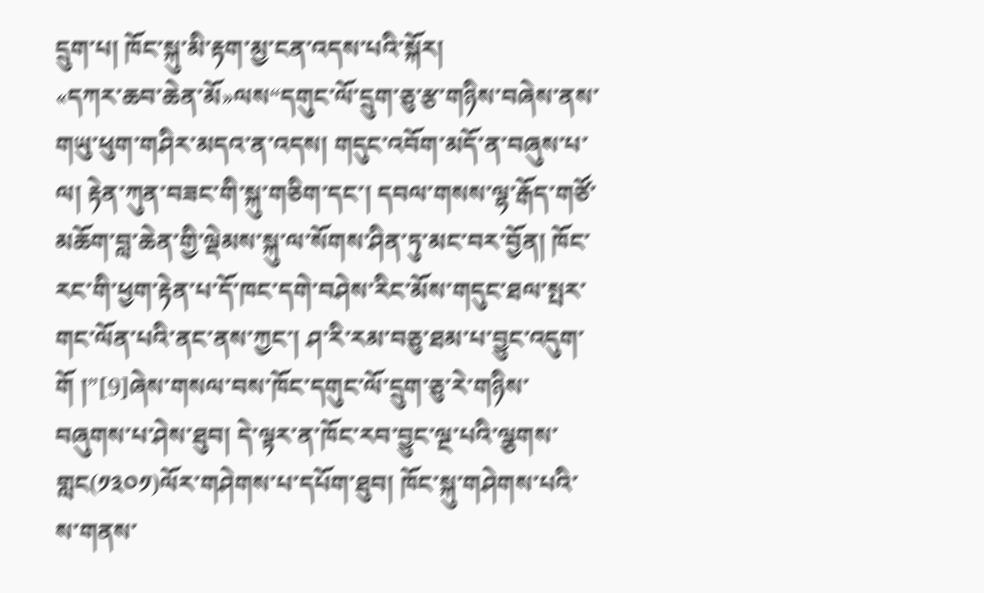དྲུག་པ། ཁོང་སྐུ་མི་རྟག་མྱ་ངན་འདས་པའི་སྐོར།
«དཀར་ཆབ་ཆེན་མོ»ལས“དགུང་ལོ་དྲུག་ཅུ་རྩ་གཉིས་བཞེས་ནས་གཡུ་ཕུག་གཤིར་མདའ་ན་འདས། གདུང་འབོག་མདོ་ན་བཞུས་པ་ལ། རྟེན་ཀུན་བཟང་གི་སྐུ་གཅིག་དང་། དབལ་གསས་ལྷ་རྒོད་གཙོ་མཆོག་བླ་ཆེན་གྱི་ལྡེམས་སྐུ་ལ་སོགས་ཤིན་ཏུ་མང་བར་བྱོན། ཁོང་རང་གི་ཕྱག་རྟེན་པ་དོ་ཁང་དགེ་བཤེས་རིང་མོས་གདུང་ཐལ་སྤར་གང་ལོན་པའི་ནང་ནས་ཀྱང་། ཤ་རི་རམ་བཅུ་ཐམ་པ་བྱུང་འདུག་གོ །”[9]ཞེས་གསལ་བས་ཁོང་དགུང་ལོ་དྲུག་ཅུ་རེ་གཉིས་བཞུགས་པ་ཤེས་ཐུབ། དེ་ལྟར་ན་ཁོང་རབ་བྱུང་ལྔ་པའི་ལྕགས་གླང(༡༣༠༡)ལོར་གཤེགས་པ་དཔོག་ཐུབ། ཁོང་སྐུ་གཤེགས་པའི་ས་གནས་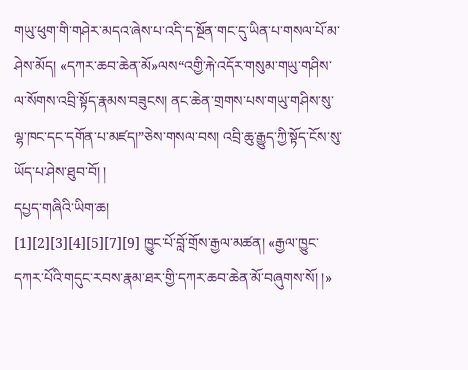གཡུ་ཕུག་གི་གཤེར་མདའ་ཞེས་པ་འདི་ད་སྔོན་གང་དུ་ཡིན་པ་གསལ་པོ་མ་ཤེས་མོད། «དཀར་ཆབ་ཆེན་མོ»ལས“འགྱི་རྐེ་འདོར་གསུམ་གཡུ་གཤིས་ལ་སོགས་འབྲི་སྟོད་རྣམས་བཟུངས། ནང་ཆེན་གྲགས་པས་གཡུ་གཤིས་སུ་ལྷ་ཁང་དང་དགོན་པ་མཛད།”ཅེས་གསལ་བས། འབྲི་ཆུ་རྒྱུད་ཀྱི་སྟོད་ངོས་སུ་ཡོད་པ་ཤེས་ཐུབ་བོ། །
དཔྱད་གཞིའི་ཡིག་ཆ།
[1][2][3][4][5][7][9] ཁྱུང་པོ་བློ་གྲོས་རྒྱལ་མཚན། «རྒྱལ་ཁྱུང་དཀར་པོའི་གདུང་རབས་རྣམ་ཐར་གྱི་དཀར་ཆབ་ཆེན་མོ་བཞུགས་སོ། །»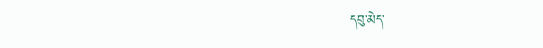དབུ་མེད་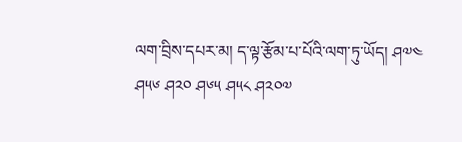ལག་བྲིས་དཔར་མ། ད་ལྟ་རྩོམ་པ་པོའི་ལག་ཏུ་ཡོད། ཤ༧༤ ཤ༥༦ ཤ༢༠ ཤ༦༥ ཤ༥༨ ཤ༢༠༧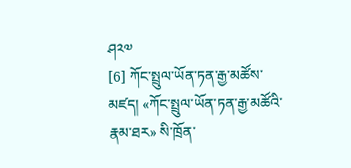ཤ༢༧
[6] ཀོང་སྤྲུལ་ཡོན་ཏན་རྒྱ་མཚོས་མཛད། «ཀོང་སྤྲུལ་ཡོན་ཏན་རྒྱ་མཚོའི་རྣམ་ཐར» སི་ཁྲོན་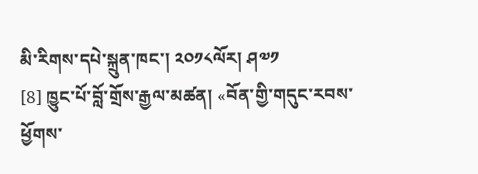མི་རིགས་དཔེ་སྐྲུན་ཁང་། ༢༠༡༨ལོར། ཤ༧༡
[8] ཁྱུང་པོ་བློ་གྲོས་རྒྱལ་མཚན། «བོན་གྱི་གདུང་རབས་ཕྱོགས་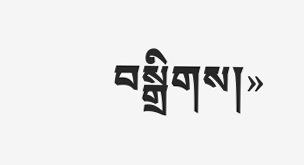བསྒྲིགས།»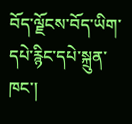བོད་ལྗོངས་བོད་ཡིག་དཔེ་རྙིང་དཔེ་སྐྲུན་ཁང་།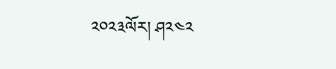༢༠༢༣ལོར། ཤ༢༤༢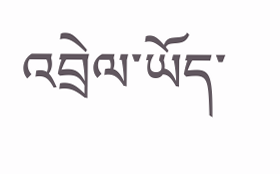འབྲེལ་ཡོད་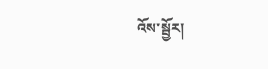འོས་སྦྱོར།